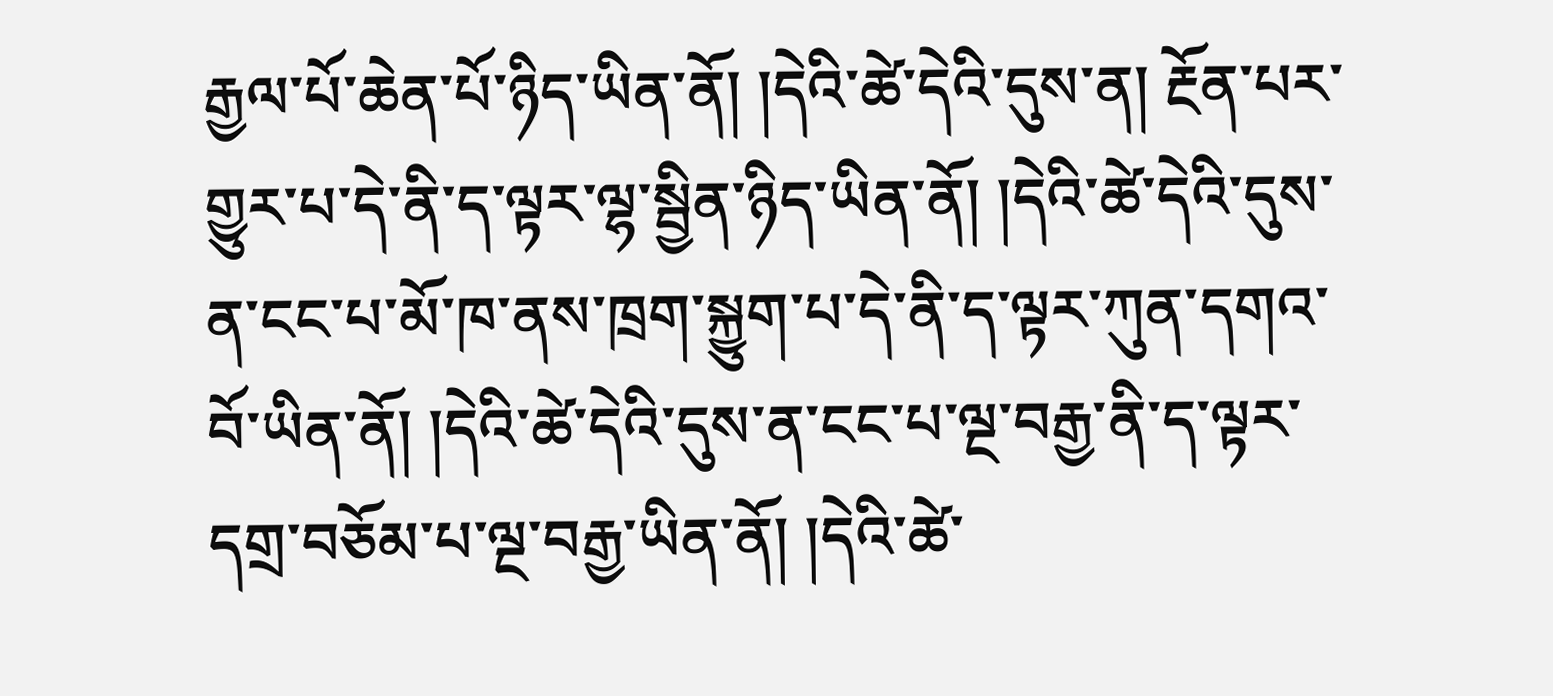རྒྱལ་པོ་ཆེན་པོ་ཉིད་ཡིན་ནོ། །དེའི་ཚེ་དེའི་དུས་ན། རྔོན་པར་གྱུར་པ་དེ་ནི་ད་ལྟར་ལྷ་སྦྱིན་ཉིད་ཡིན་ནོ། །དེའི་ཚེ་དེའི་དུས་ན་ངང་པ་མོ་ཁ་ནས་ཁྲག་སྐྱུག་པ་དེ་ནི་ད་ལྟར་ཀུན་དགའ་བོ་ཡིན་ནོ། །དེའི་ཚེ་དེའི་དུས་ན་ངང་པ་ལྔ་བརྒྱ་ནི་ད་ལྟར་དགྲ་བཅོམ་པ་ལྔ་བརྒྱ་ཡིན་ནོ། །དེའི་ཚེ་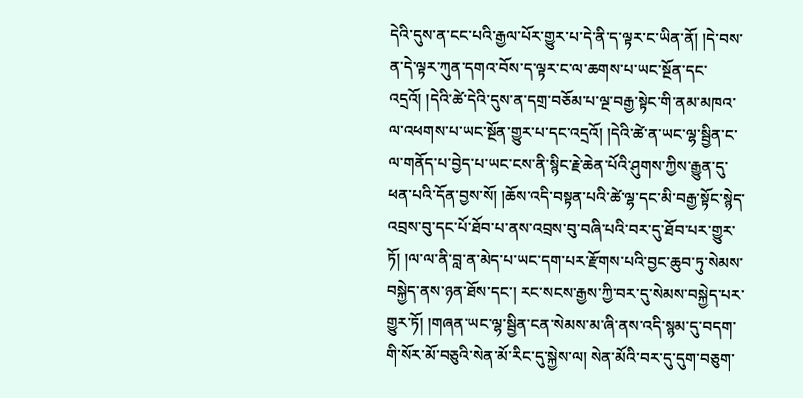དེའི་དུས་ན་ངང་པའི་རྒྱལ་པོར་གྱུར་པ་དེ་ནི་ད་ལྟར་ང་ཡིན་ནོ། །དེ་བས་ན་དེ་ལྟར་ཀུན་དགའ་བོས་ད་ལྟར་ང་ལ་ཆགས་པ་ཡང་སྔོན་དང་འདྲའོ། །དེའི་ཚེ་དེའི་དུས་ན་དགྲ་བཅོམ་པ་ལྔ་བརྒྱ་སྟེང་གི་ནམ་མཁའ་ལ་འཕགས་པ་ཡང་སྔོན་གྱུར་པ་དང་འདྲའོ། །དེའི་ཚེ་ན་ཡང་ལྷ་སྦྱིན་ང་ལ་གནོད་པ་བྱེད་པ་ཡང་ངས་ནི་སྙིང་རྗེ་ཆེན་པོའི་ཤུགས་ཀྱིས་རྒྱུན་དུ་ཕན་པའི་དོན་བྱས་སོ། །ཆོས་འདི་བསྟན་པའི་ཚེ་ལྷ་དང་མི་བརྒྱ་སྟོང་སྙེད་འབྲས་བུ་དང་པོ་ཐོབ་པ་ནས་འབྲས་བུ་བཞི་པའི་བར་དུ་ཐོབ་པར་གྱུར་ཏོ། །ལ་ལ་ནི་བླ་ན་མེད་པ་ཡང་དག་པར་རྫོགས་པའི་བྱང་ཆུབ་ཏུ་སེམས་བསྐྱེད་ནས་ཉན་ཐོས་དང་། རང་སངས་རྒྱས་ཀྱི་བར་དུ་སེམས་བསྐྱེད་པར་གྱུར་ཏོ། །གཞན་ཡང་ལྷ་སྦྱིན་ངན་སེམས་མ་ཞི་ནས་འདི་སྙམ་དུ་བདག་གི་སོར་མོ་བཅུའི་སེན་མོ་རིང་དུ་སྐྱེས་ལ། སེན་མོའི་བར་དུ་དུག་བཅུག་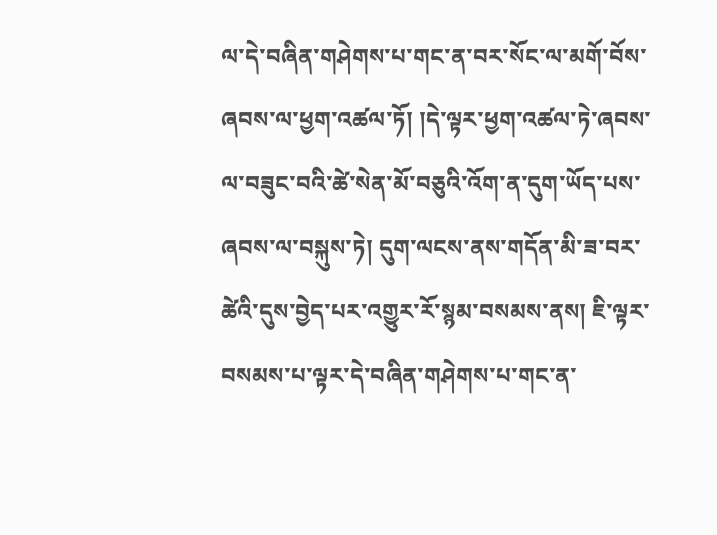ལ་དེ་བཞིན་གཤེགས་པ་གང་ན་བར་སོང་ལ་མགོ་བོས་ཞབས་ལ་ཕྱག་འཚལ་ཏོ། །དེ་ལྟར་ཕྱག་འཚལ་ཏེ་ཞབས་ལ་བཟུང་བའི་ཚེ་སེན་མོ་བཅུའི་འོག་ན་དུག་ཡོད་པས་ཞབས་ལ་བསྐུས་ཏེ། དུག་ལངས་ནས་གདོན་མི་ཟ་བར་ཚེའི་དུས་བྱེད་པར་འགྱུར་རོ་སྙམ་བསམས་ནས། ཇི་ལྟར་བསམས་པ་ལྟར་དེ་བཞིན་གཤེགས་པ་གང་ན་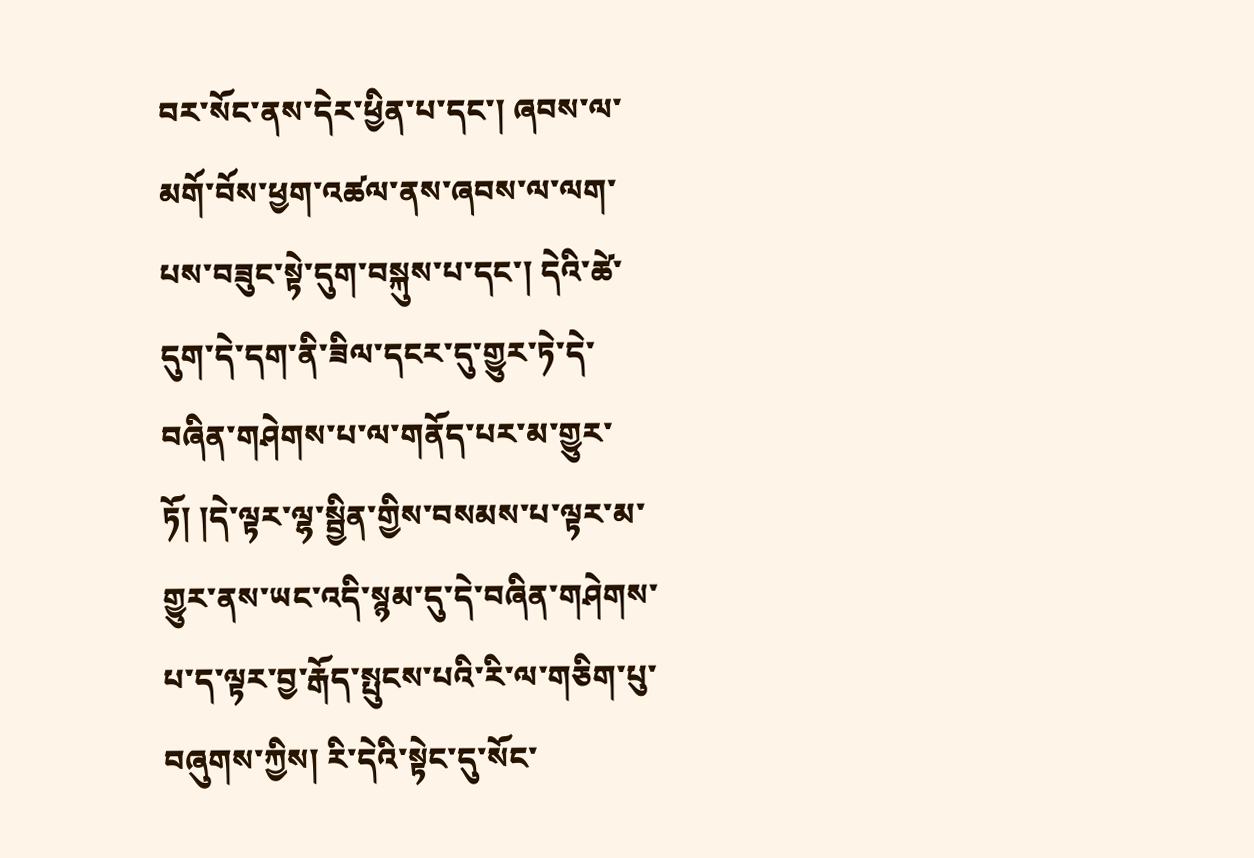བར་སོང་ནས་དེར་ཕྱིན་པ་དང་། ཞབས་ལ་མགོ་བོས་ཕྱག་འཚལ་ནས་ཞབས་ལ་ལག་པས་བཟུང་སྟེ་དུག་བསྐུས་པ་དང་། དེའི་ཚེ་དུག་དེ་དག་ནི་ཟིལ་དངར་དུ་གྱུར་ཏེ་དེ་བཞིན་གཤེགས་པ་ལ་གནོད་པར་མ་གྱུར་ཏོ། །དེ་ལྟར་ལྷ་སྦྱིན་གྱིས་བསམས་པ་ལྟར་མ་གྱུར་ནས་ཡང་འདི་སྙམ་དུ་དེ་བཞིན་གཤེགས་པ་ད་ལྟར་བྱ་རྒོད་སྤུངས་པའི་རི་ལ་གཅིག་པུ་བཞུགས་ཀྱིས། རི་དེའི་སྟེང་དུ་སོང་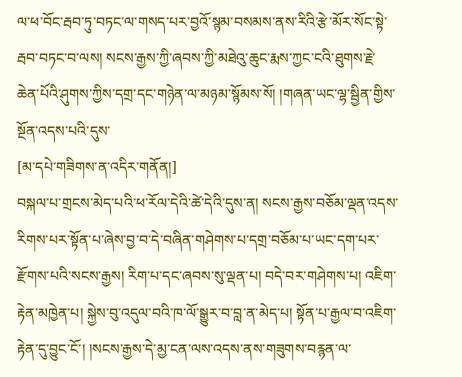ལ་ཕ་བོང་རྦབ་ཏུ་བཏང་ལ་གསད་པར་བྱའོ་སྙམ་བསམས་ནས་རིའི་རྩེ་མོར་སོང་སྟེ་རྦབ་བཏང་བ་ལས། སངས་རྒྱས་ཀྱི་ཞབས་ཀྱི་མཐེའུ་ཆུང་རྨས་ཀྱང་ངའི་ཐུགས་རྗེ་ཆེན་པོའི་ཤུགས་ཀྱིས་དགྲ་དང་གཉེན་ལ་མཉམ་སྙོམས་སོ། །གཞན་ཡང་ལྷ་སྦྱིན་གྱིས་སྔོན་འདས་པའི་དུས་
[མ་དཔེ་གཟིགས་ན་འདིར་གནོན།]
བསྐལ་པ་གྲངས་མེད་པའི་ཕ་རོལ་དེའི་ཚེ་དེའི་དུས་ན། སངས་རྒྱས་བཅོམ་ལྡན་འདས་རིགས་པར་སྟོན་པ་ཞེས་བྱ་བ་དེ་བཞིན་གཤེགས་པ་དགྲ་བཅོམ་པ་ཡང་དག་པར་རྫོགས་པའི་སངས་རྒྱས། རིག་པ་དང་ཞབས་སུ་ལྡན་པ། བདེ་བར་གཤེགས་པ། འཇིག་རྟེན་མཁྱེན་པ། སྐྱེས་བུ་འདུལ་བའི་ཁ་ལོ་སྒྱུར་བ་བླ་ན་མེད་པ། སྟོན་པ་རྒྱལ་བ་འཇིག་རྟེན་དུ་བྱུང་ངོ་། །སངས་རྒྱས་དེ་མྱ་ངན་ལས་འདས་ནས་གཟུགས་བརྙན་ལ་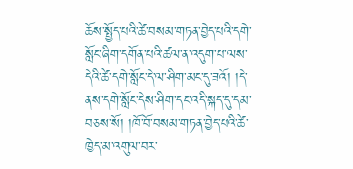ཆོས་སྤྱོད་པའི་ཚེ་བསམ་གཏན་བྱེད་པའི་དགེ་སློང་ཞིག་དགོན་པའི་ཚལ་ན་འདུག་པ་ལས་དེའི་ཚེ་དགེ་སློང་དེ་ལ་ཤིག་མང་དུ་ཟའོ། །དེ་ནས་དགེ་སློང་དེས་ཤིག་དང་འདི་སྐད་དུ་དམ་བཅས་སོ། །ཁོ་བོ་བསམ་གཏན་བྱེད་པའི་ཚེ་ཁྱེད་མ་འགུལ་བར་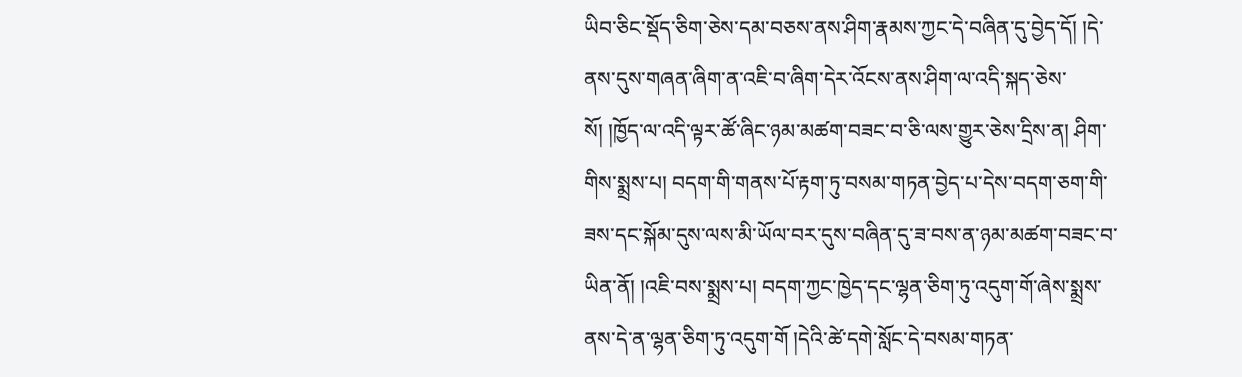ཡིབ་ཅིང་སྡོད་ཅིག་ཅེས་དམ་བཅས་ནས་ཤིག་རྣམས་ཀྱང་དེ་བཞིན་དུ་བྱེད་དོ། །དེ་ནས་དུས་གཞན་ཞིག་ན་འཇི་བ་ཞིག་དེར་འོངས་ནས་ཤིག་ལ་འདི་སྐད་ཅེས་སོ། །ཁྱོད་ལ་འདི་ལྟར་ཚོ་ཞིང་ཉམ་མཚག་བཟང་བ་ཅི་ལས་གྱུར་ཅེས་དྲིས་ན། ཤིག་གིས་སྨྲས་པ། བདག་གི་གནས་པོ་རྟག་ཏུ་བསམ་གཏན་བྱེད་པ་དེས་བདག་ཅག་གི་ཟས་དང་སྐོམ་དུས་ལས་མི་ཡོལ་བར་དུས་བཞིན་དུ་ཟ་བས་ན་ཉམ་མཚག་བཟང་བ་ཡིན་ནོ། །འཇི་བས་སྨྲས་པ། བདག་ཀྱང་ཁྱེད་དང་ལྷན་ཅིག་ཏུ་འདུག་གོ་ཞེས་སྨྲས་ནས་དེ་ན་ལྷན་ཅིག་ཏུ་འདུག་གོ །དེའི་ཚེ་དགེ་སློང་དེ་བསམ་གཏན་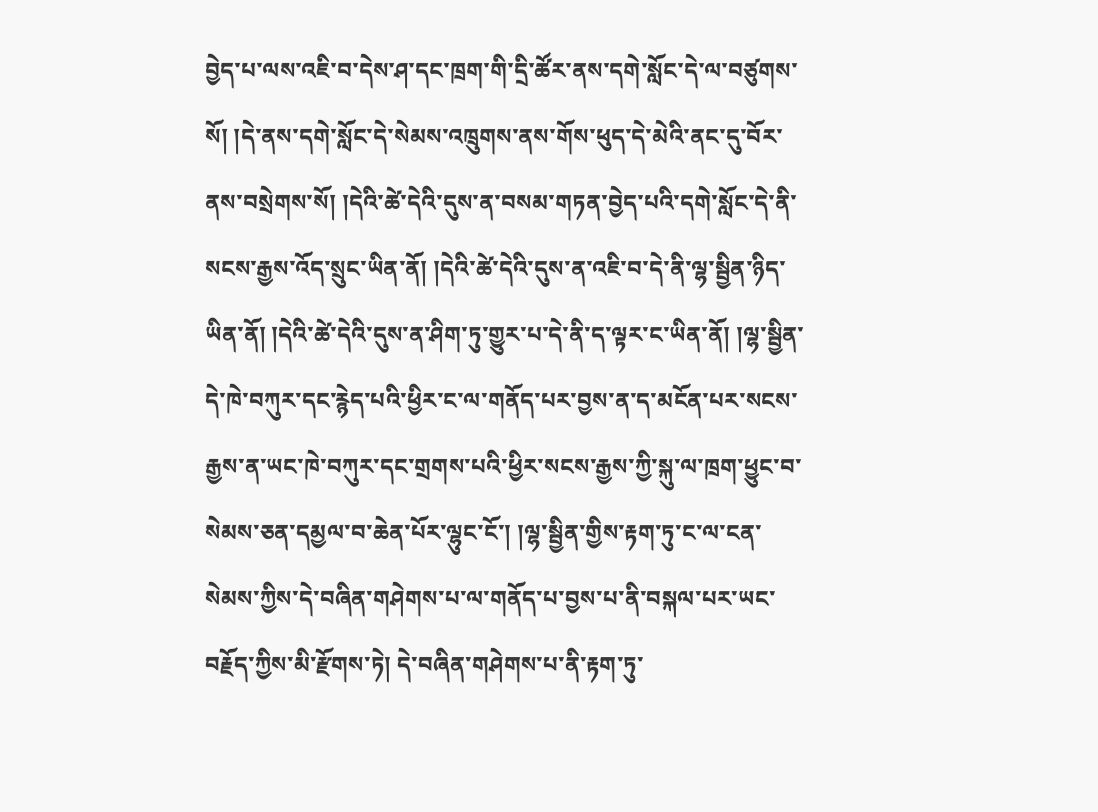བྱེད་པ་ལས་འཇི་བ་དེས་ཤ་དང་ཁྲག་གི་དྲི་ཚོར་ནས་དགེ་སློང་དེ་ལ་བཙུགས་སོ། །དེ་ནས་དགེ་སློང་དེ་སེམས་འཁྲུགས་ནས་གོས་ཕུད་དེ་མེའི་ནང་དུ་བོར་ནས་བསྲེགས་སོ། །དེའི་ཚེ་དེའི་དུས་ན་བསམ་གཏན་བྱེད་པའི་དགེ་སློང་དེ་ནི་སངས་རྒྱས་འོད་སྲུང་ཡིན་ནོ། །དེའི་ཚེ་དེའི་དུས་ན་འཇི་བ་དེ་ནི་ལྷ་སྦྱིན་ཉིད་ཡིན་ནོ། །དེའི་ཚེ་དེའི་དུས་ན་ཤིག་ཏུ་གྱུར་པ་དེ་ནི་ད་ལྟར་ང་ཡིན་ནོ། །ལྷ་སྦྱིན་དེ་ཁེ་བཀུར་དང་རྙེད་པའི་ཕྱིར་ང་ལ་གནོད་པར་བྱས་ན་ད་མངོན་པར་སངས་རྒྱས་ན་ཡང་ཁེ་བཀུར་དང་གྲགས་པའི་ཕྱིར་སངས་རྒྱས་ཀྱི་སྐུ་ལ་ཁྲག་ཕྱུང་བ་སེམས་ཅན་དམྱལ་བ་ཆེན་པོར་ལྷུང་ངོ་། །ལྷ་སྦྱིན་གྱིས་རྟག་ཏུ་ང་ལ་ངན་སེམས་ཀྱིས་དེ་བཞིན་གཤེགས་པ་ལ་གནོད་པ་བྱས་པ་ནི་བསྐལ་པར་ཡང་བརྗོད་ཀྱིས་མི་རྫོགས་ཏེ། དེ་བཞིན་གཤེགས་པ་ནི་རྟག་ཏུ་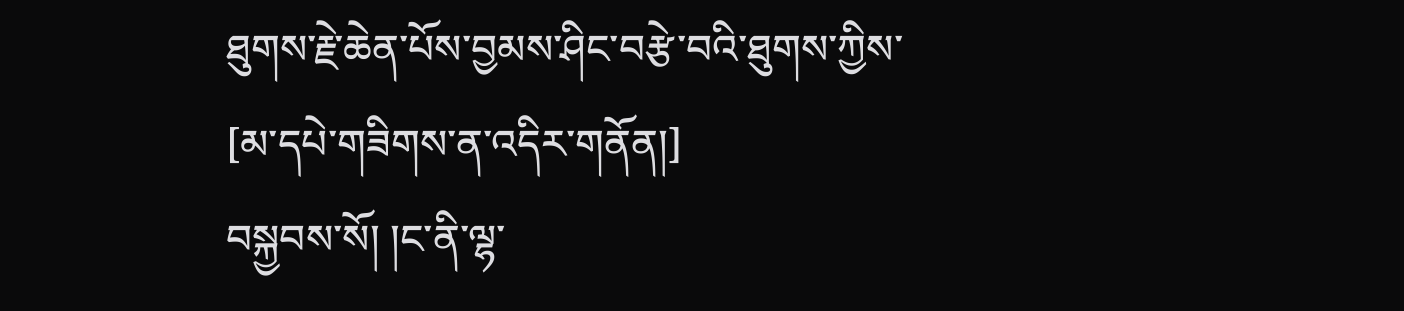ཐུགས་རྗེ་ཆེན་པོས་བྱམས་ཤིང་བརྩེ་བའི་ཐུགས་ཀྱིས་
[མ་དཔེ་གཟིགས་ན་འདིར་གནོན།]
བསྐྱབས་སོ། །ང་ནི་ལྷ་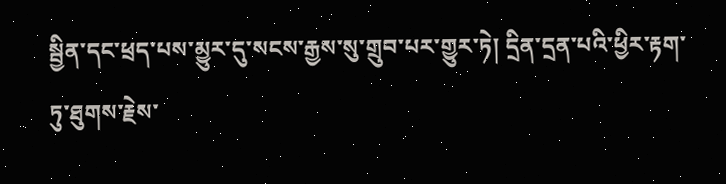སྦྱིན་དང་ཕྲད་པས་མྱུར་དུ་སངས་རྒྱས་སུ་གྲུབ་པར་གྱུར་ཏེ། དྲིན་དྲན་པའི་ཕྱིར་རྟག་ཏུ་ཐུགས་རྗེས་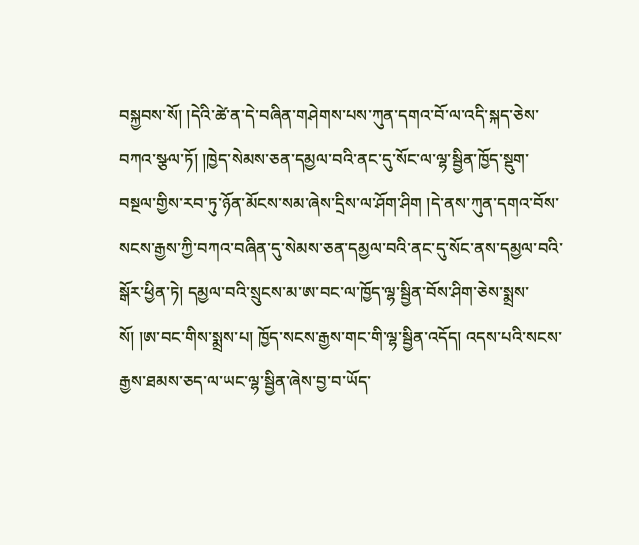བསྐྱབས་སོ། །དེའི་ཚེ་ན་དེ་བཞིན་གཤེགས་པས་ཀུན་དགའ་བོ་ལ་འདི་སྐད་ཅེས་བཀའ་སྩལ་ཏོ། །ཁྱེད་སེམས་ཅན་དམྱལ་བའི་ནང་དུ་སོང་ལ་ལྷ་སྦྱིན་ཁྱོད་སྡུག་བསྔལ་གྱིས་རབ་ཏུ་ཉོན་མོངས་སམ་ཞེས་དྲིས་ལ་ཤོག་ཤིག །དེ་ནས་ཀུན་དགའ་བོས་སངས་རྒྱས་ཀྱི་བཀའ་བཞིན་དུ་སེམས་ཅན་དམྱལ་བའི་ནང་དུ་སོང་ནས་དམྱལ་བའི་སྒོར་ཕྱིན་ཏེ། དམྱལ་བའི་སྲུངས་མ་ཨ་བང་ལ་ཁྱོད་ལྷ་སྦྱིན་བོས་ཤིག་ཅེས་སྨྲས་སོ། །ཨ་བང་གིས་སྨྲས་པ། ཁྱོད་སངས་རྒྱས་གང་གི་ལྷ་སྦྱིན་འདོད། འདས་པའི་སངས་རྒྱས་ཐམས་ཅད་ལ་ཡང་ལྷ་སྦྱིན་ཞེས་བྱ་བ་ཡོད་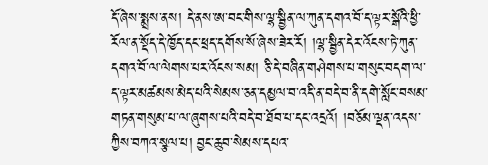དོ་ཞེས་སྨྲས་ནས། དེ་ནས་ཨ་བང་གིས་ལྷ་སྦྱིན་ལ་ཀུན་དགའ་བོ་ད་ལྟར་སྒོའི་ཕྱི་རོལ་ན་སྡོད་དེ་ཁྱོད་དང་ཕྲད་དགོས་སོ་ཞེས་ཟེར་རོ། །ལྷ་སྦྱིན་དེར་འོངས་ཏེ་ཀུན་དགའ་བོ་ལ་ལེགས་པར་འོངས་སམ། ཅི་དེ་བཞིན་གཤེགས་པ་གསུང་བདག་ལ་ད་ལྟར་མཚམས་མེད་པའི་སེམས་ཅན་དམྱལ་བ་འདི་ན་བདེ་བ་ནི་དགེ་སློང་བསམ་གཏན་གསུམ་པ་ལ་ཞུགས་པའི་བདེ་བ་ཐོབ་པ་དང་འདྲའོ། །བཅོམ་ལྡན་འདས་ཀྱིས་བཀའ་སྩལ་པ། བྱང་ཆུབ་སེམས་དཔའ་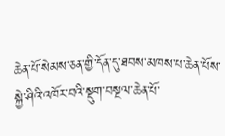ཆེན་པོ་སེམས་ཅན་གྱི་དོན་དུ་ཐབས་མཁས་པ་ཆེན་པོས་སྐྱེ་ཤིའི་འཁོར་བའི་སྡུག་བསྔལ་ཆེན་པོ་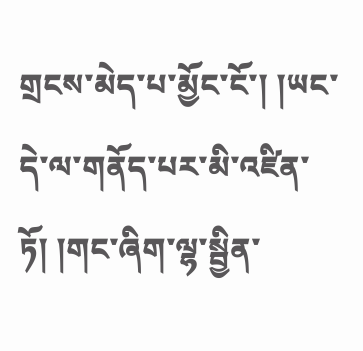གྲངས་མེད་པ་མྱོང་ངོ་། །ཡང་དེ་ལ་གནོད་པར་མི་འཛིན་ཏོ། །གང་ཞིག་ལྷ་སྦྱིན་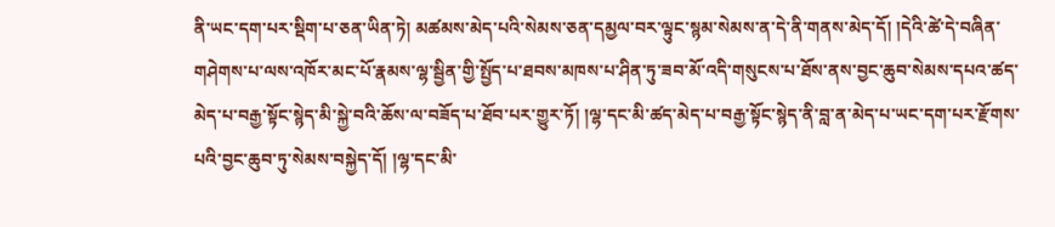ནི་ཡང་དག་པར་སྡིག་པ་ཅན་ཡིན་ཏེ། མཚམས་མེད་པའི་སེམས་ཅན་དམྱལ་བར་ལྟུང་སྙམ་སེམས་ན་དེ་ནི་གནས་མེད་དོ། །དེའི་ཚེ་དེ་བཞིན་གཤེགས་པ་ལས་འཁོར་མང་པོ་རྣམས་ལྷ་སྦྱིན་གྱི་སྤྱོད་པ་ཐབས་མཁས་པ་ཤིན་ཏུ་ཟབ་མོ་འདི་གསུངས་པ་ཐོས་ནས་བྱང་ཆུབ་སེམས་དཔའ་ཚད་མེད་པ་བརྒྱ་སྟོང་སྙེད་མི་སྐྱེ་བའི་ཆོས་ལ་བཟོད་པ་ཐོབ་པར་གྱུར་ཏོ། །ལྷ་དང་མི་ཚད་མེད་པ་བརྒྱ་སྟོང་སྙེད་ནི་བླ་ན་མེད་པ་ཡང་དག་པར་རྫོགས་པའི་བྱང་ཆུབ་ཏུ་སེམས་བསྐྱེད་དོ། །ལྷ་དང་མི་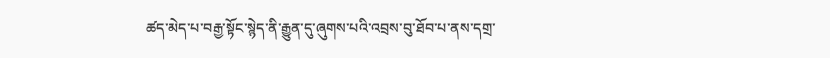ཚད་མེད་པ་བརྒྱ་སྟོང་སྙེད་ནི་རྒྱུན་དུ་ཞུགས་པའི་འབྲས་བུ་ཐོབ་པ་ནས་དགྲ་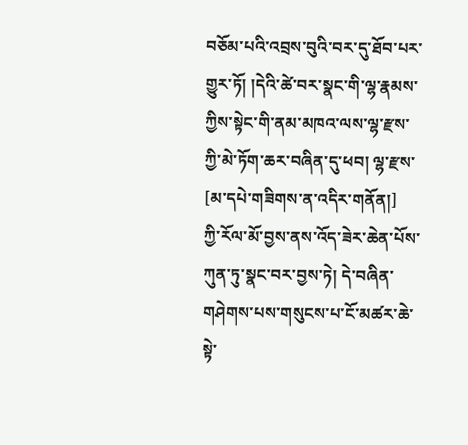བཅོམ་པའི་འབྲས་བུའི་བར་དུ་ཐོབ་པར་གྱུར་ཏོ། །དེའི་ཚེ་བར་སྣང་གི་ལྷ་རྣམས་ཀྱིས་སྟེང་གི་ནམ་མཁའ་ལས་ལྷ་རྫས་ཀྱི་མེ་ཏོག་ཆར་བཞིན་དུ་ཕབ། ལྷ་རྫས་
[མ་དཔེ་གཟིགས་ན་འདིར་གནོན།]
ཀྱི་རོལ་མོ་བྱས་ནས་འོད་ཟེར་ཆེན་པོས་ཀུན་ཏུ་སྣང་བར་བྱས་ཏེ། དེ་བཞིན་གཤེགས་པས་གསུངས་པ་ངོ་མཚར་ཆེ་སྟེ་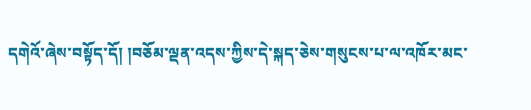དགེའོ་ཞེས་བསྟོད་དོ། །བཅོམ་ལྡན་འདས་ཀྱིས་དེ་སྐད་ཅེས་གསུངས་པ་ལ་འཁོར་མང་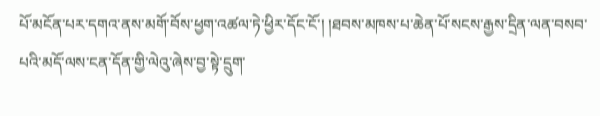པོ་མངོན་པར་དགའ་ནས་མགོ་བོས་ཕྱག་འཚལ་ཏེ་ཕྱིར་དོང་ངོ་། །ཐབས་མཁས་པ་ཆེན་པོ་སངས་རྒྱས་དྲིན་ལན་བསབ་པའི་མདོ་ལས་ངན་དོན་གྱི་ལེའུ་ཞེས་བྱ་སྟེ་དྲུག་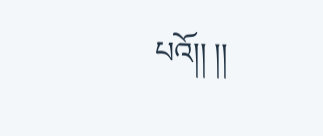པའོ།། །།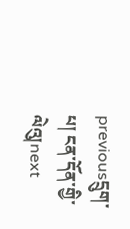previousདྲུག་པ། ངན་དོན་གྱི་ལེའུ།next